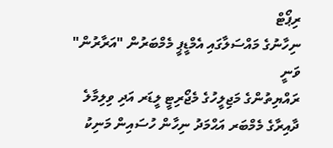ރިޕޯޓް
ނިހާނުގެ މައްސަލާގައި އެމްޑީޕީ މެމްބަރުން "އަރާރުން" ވަނީ
ރައްޔިތުންގެ މަޖިލީހުގެ މެޖޯރިޓީ ލީޑަރ އަދި ވިލިމާލެ ދާއިރާގެ މެމްބަރ އަޙްމަދު ނިހާން ހުސައިން މަނިކު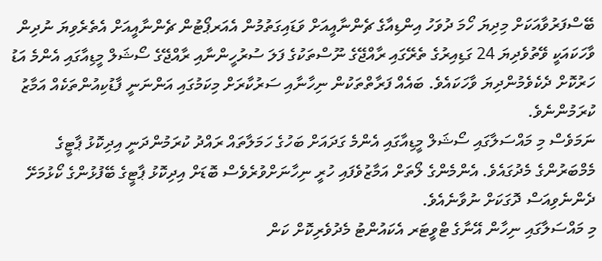ބޭސްފަރުވާއަކަށް މިދިޔަ ހޯމަ ދުވަހު އިންޑިއާގެ ޗެންނާއީއަށް ވަޑައިގަތުމުން އެއަރޕޯޓުން ޗެންނާއީއަށް އެތެރެވިޔަ ނުދިން ވާހަކައަކީ ވޭތުވެދިޔަ 24 ގަޑިއިރުގެ ތެރޭގައި ރާއްޖޭގެ ނޫސްތަކުގެ ފަލަ ސުރުހީންނާއި ރާއްޖޭގެ ސޯޝަލް މީޑިއާގައި އެންމެ އަޑު ހަރުކޮށް ދެކެވެމުންދިޔަ ވާހަކައެވެ. ބައެއް ފަރާތްތަކުން ނިހާނާއި ސަރުކާރަށް މިކަމުގައި އަންނަނީ ފާޑުކިއުންތަކެއް އަމާޒު ކުރަމުންނެވެ.
ނަމަވެސް މި މައްސަލާގައި ސޯޝަލް މީޑިއާގައި އެންމެ ގަދައަށް ބަހުގެ ހަމަލާތައް ރައްދު ކުރަމުންދަނީ އިދިކޮޅު ޕާޓީގެ މެމްބަރުންގެ މެދުގައެވެ. އެންމެންގެ ލޯތަށް އަމާޒުވެފައި ހުރީ ނިހާނަށްވުރެވެސް ބޮޑަށް އިދިކޮޅު ޕާޓީގެ ބޭފުޅުންގެ ކޯޅުމަށޭ ދެންނެވިއަސް ދޮގަކަށް ނުވާނެއެވެ.
މި މައްސަލާގައި ނިހާން އޭނާގެ ޓްވީޓަރ އެކައުންޓު މެދުވެރިކޮށް ކަން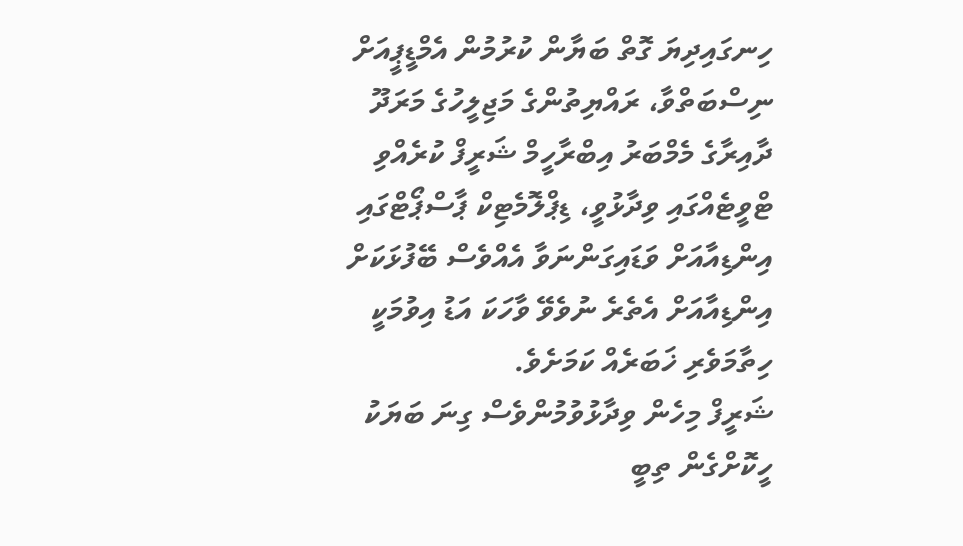ހިނގައިދިޔަ ގޮތް ބަޔާން ކުރުމުން އެމްޑީޕީއަށް ނިސްބަތްވާ، ރައްޔިތުންގެ މަޖިލީހުގެ މަރަދޫ ދާއިރާގެ މެމްބަރު އިބްރާހީމް ޝަރީފް ކުރެއްވި ޓްވީޓެއްގައި ވިދާޅުވީ، ޑިޕްލޮމެޓިކް ޕާސްޕޯޓްގައި އިންޑިއާއަށް ވަޑައިގަންނަވާ އެއްވެސް ބޭފުޅަކަށް އިންޑިއާއަށް އެތެރެ ނުވެވޭ ވާހަކަ އަޑު އިވުމަކީ ހިތާމަވެރި ޚަބަރެއް ކަމަށެވެ.
ޝަރީފް މިހެން ވިދާޅުވުމުންވެސް ގިނަ ބަޔަކު ހީކޮށްގެން ތިބީ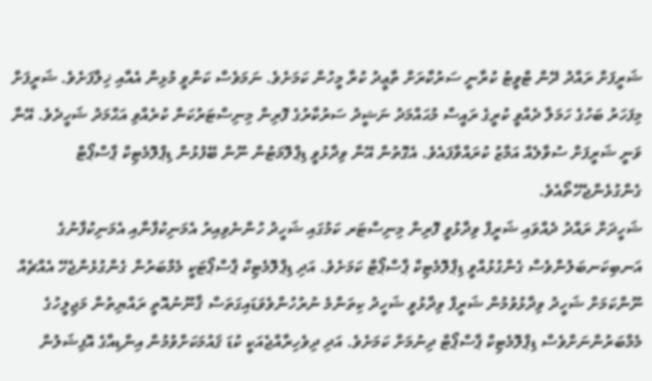ޝަރީފަށް ރައްދު ދޭން ޓްވީޓު ކުރާނީ ސަރުކާރަށް ތާޢީދު ކުރާ މީހުން ކަމަށެވެ. ނަމަވެސް ކަންވީ މުޅިން އެއާއި ޚިލާފަށެވެ. ޝަރީފަށް މިފަހަރު ބަހުގެ ހަމަލާ ދެއްވީ ކުރީގެ ރައީސް މުޙައްމަދު ނަޝީދު ސަރުކާރުގެ ފޮރިން މިނިސްޓަރުކަން ކުރެއްވި އަޙްމަދު ޝަހީދެވެ. އޭނާ ވަނީ ޝަރީފަށް ސުވާލެއް އަމާޒު ކުރައްވާފައެވެ. އެގޮތުން އޭނާ ވިދާޅުވީ ޑިޕްލޮމަޓުން ނޫން ބޭފުޅުން ޑިޕްލޮމެޓިކް ޕާސްޕޯޓް ގެންގުޅެންޖެހޭތޯއެވެ.
ޝަހީދަށް ރައްދު ދެއްވައި ޝަރީފް ވިދާޅުވީ ފޮރިން މިނިސްޓަރ ކަމުގައި ޝަހީދު ހުންނެވިއިރު އެމަނިކުފާނާއި އެމަނިކުފާނުގެ އަނބިކަނބަލުންވެސް ގެންގުޅުއްވީ ޑިޕްލޮމެޓިކް ޕާސްޕޯޓް ކަމަށެވެ. އަދި ޑިޕްލޮމެޓިކް ޕާސްޕޯޓަކީ މެމްބަރުން ގެންގުޅެންޖެހޭ އެއްޗެއް ނޫންކަމަށް ޝަހީދު ވިދާޅުވުމުން ޝަރީފް ވިދާޅުވީ ޝަހީދު ކިތަންމެ ނުރުހުންވެވަޑައިގަތަސް ޤާނޫނުއޮތީ ރައްޔިތުން މަޖިލީހުގެ މެމްބަރުންނަށްވެސް ޑިޕްލޮމެޓިކް ޕާސްޕޯޓް ދިނުމަށް ކަމަށެވެ. އަދި ދިވެހިރާއްޖެއަކީ ކުޑަ ޤައުމަކަށްވުމުން އިންޑިއާގެ އޮފިޝަލުން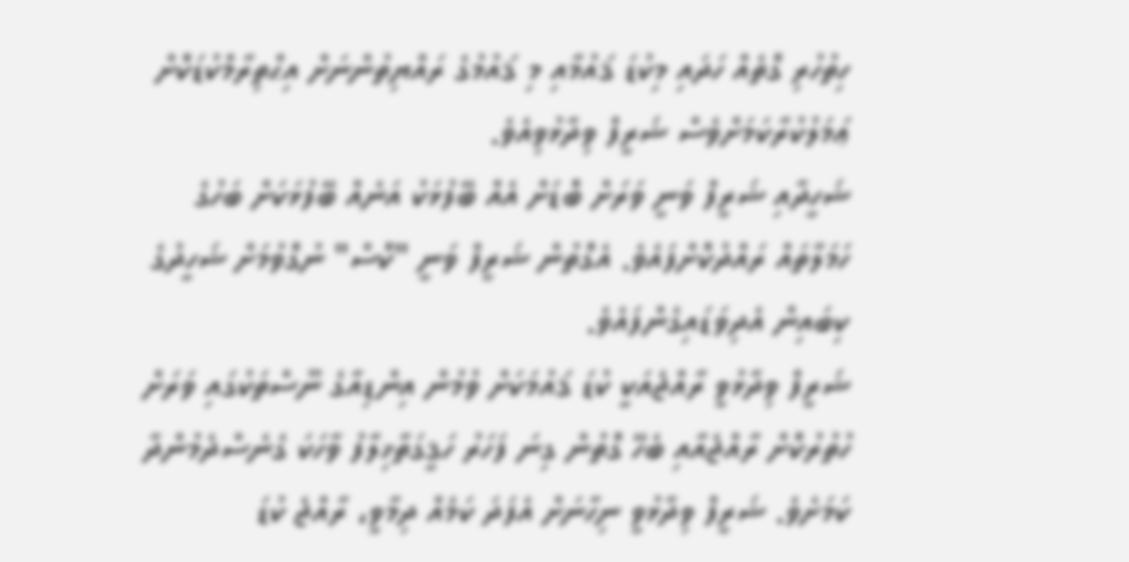ހިތުހުރި ގޮތެއް ހަދައި މިކުޑަ ޤައުމާއި މި ޤައުމުގެ ރައްޔިތުންނަށް އިޙްތިރާމްކުޑަކޮށް ޢަމަލުކުރާކަމަށްވެސް ޝަރީފް ވިދާޅުވިއެވެ.
ޝަހީދާއި ޝަރީފް ވަނީ ވަރަށް ބޮޑަށް އެއް ބޭފުޅަކު އަނެއް ބޭފުޅަކަށް ބަހުގެ ހަމަލާތައް ރައްދުކޮށްފައެވެ. އެގޮތުން ޝަރީފް ވަނީ "ކޮސް" ނުގޮވުމަށް ޝަހީދުގެ ކިބައިން އެދިވަޑައިގެންފައެވެ.
ޝަރީފް ވިދާޅުވީ ރާއްޖެއަކީ ކުޑަ ޤައުމަކަށް ވުމުން އިންޑިއާގެ ނޫސްތަކުގައި ވަރަށް ހުތުރުކޮށް ރާއްޖެއާއި ބެހޭ ގޮތުން ގިނަ ފަހަރު ހަޤީގަތާޚިލާފު ވާހަކަ ގެނެސްދެމުންދާ ކަމަށެވެ. ޝަރީފް ވިދާޅުވީ ނިހާނަށް އެފަދަ ކަމެއް ދިމާވީ، ރާއްޖެ ކުޑަ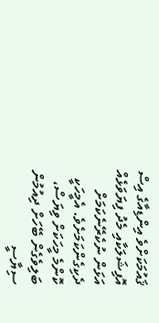ޤައުމަކަށްވެ އިންޑިއާގެ އިސް އޮފިޝަލަކާއި މެދު ފިޔަވަޅެއް އަޅަން ނުކެރޭނެކަމަށް ދެކިގެންކަމަށެވެ. އެމީހަކީ ކޮންމެ މީހަކަށް ވިޔަސް، ބަލިވެގެން ބޭހަށް ދިއުމުން ސިޔާސީ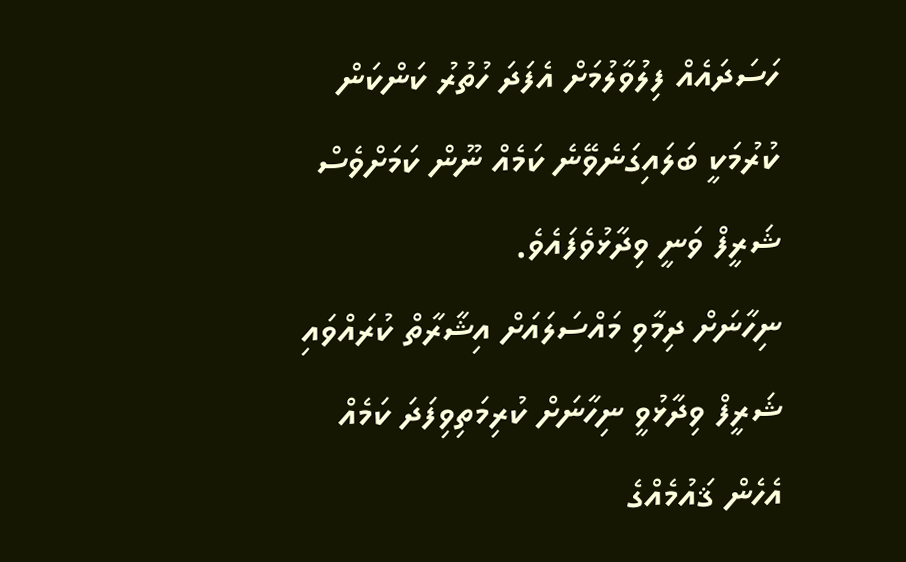ހަސަދައެއް ފިލުވާލުމަށް އެފަދަ ހުތުރު ކަންކަން ކުރުމަކީ ބަލައިގަނެވޭނެ ކަމެއް ނޫން ކަމަށްވެސް ޝަރީފް ވަނީ ވިދާޅުވެފައެވެ.
ނިހާނަށް ދިމާވި މައްސަލައަށް އިޝާރާތް ކުރައްވައި ޝަރީފް ވިދާޅުވީ ނިހާނަށް ކުރިމަތިވިފަދަ ކަމެއް އެހެން ޤައުމެއްގެ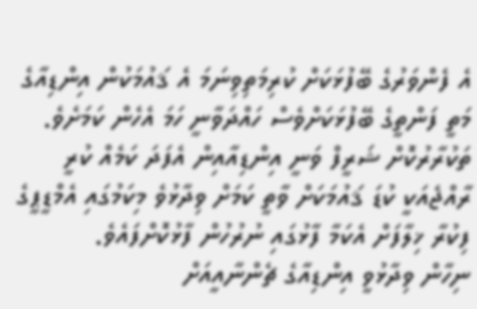އެ ފެންވަރުގެ ބޭފުޅަކަށް ކުރިމަތިވިނަމަ އެ ޤައުމަކުން އިންޑިއާގެ މަތީ ފަންތީގެ ބޭފުޅަކަށްވެސް ހައްދަވާނީ ހަމަ އެހެން ކަމަށެވެ. ތަކުރާރުކޮށް ޝަރީފް ވަނީ އިންޑިއާއިން އެފަދަ ކަމެއް ކުރީ ރާއްޖެއަކީ ކުޑަ ޤައުމަކަށް ވާތީ ކަމަށް ވިދާޅުވެ މިކަމުގައި އެމްޑީޕީގެ ފިކުރާ ޚިލާފަށް އެކަމާ ފާޅުގައި ނުރުހުން ފާޅުކޮށްފައެވެ.
ނިހާން ވިދާޅުވީ އިންޑިއާގެ ޗެންނާއީއަށް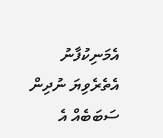އެމަނިކުފާނު އެތެރެވިޔަ ނުދިން ސަބަބެއް އެ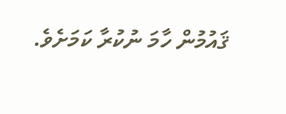ޤައުމުން ހާމަ ނުކުރާ ކަމަށެވެ.